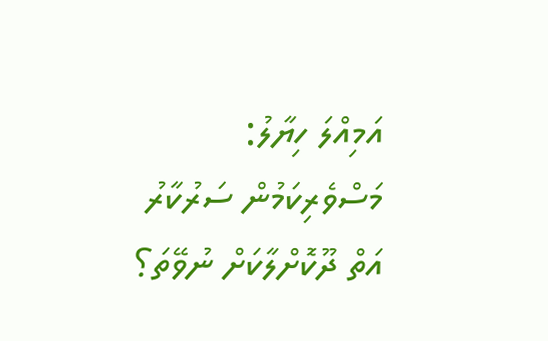އަމިއްލަ ހިޔާލު: މަސްވެރިކަމުން ސަރުކާރު އަތް ދޫކޮށްލާކަށް ނުވޭތަ؟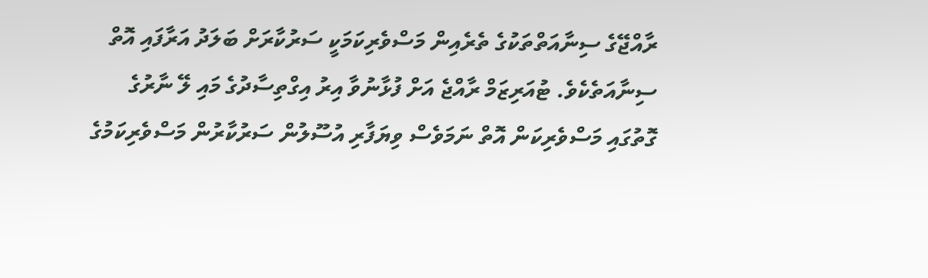ރާއްޖޭގެ ސިނާއަތްތަކުގެ ތެރެއިން މަސްވެރިކަމަކީ ސަރުކާރަށް ބަލަދު އަރާފައި އޮތް ސިނާއަތެކެވެ. ޓުއަރިޒަމް ރާއްޖެ އަށް ފުޅާނުވާ އިރު އިގްތިސާދުގެ މައި ލޭ ނާރުގެ ގޮތުގައި މަސްވެރިކަން އޮތް ނަމަވެސް ވިޔަފާރި އުސޫލުން ސަރުކާރުން މަސްވެރިކަމުގެ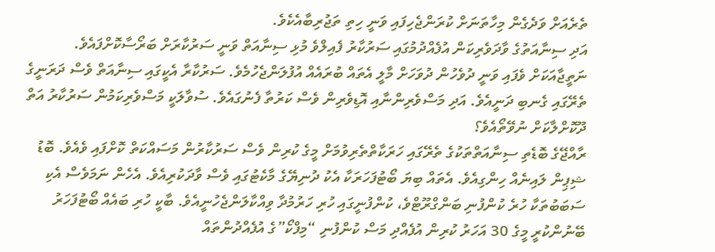ތެރެއަށް ވަދެގެން މިހާތަނަށް ކުރަންޖެހިފައި ވަނީ ހިތި ތަޖުރިބާއެކެވެ.
އަދި ސިނާއަތުގެ ވާދަވެރިކަން އުފެއްދުމުގައި ސަރުކާރު ފެއިލްވެ މުޅި ސިނާއަތް ވަނީ ސަރުކާރަށް ބަރޯސާކޮށްފައެވެ. ނަތީޖާއަކަށް ވެފައި ވަނީ ދުވެހުން ދުވަހަށް މާލީ އެތައް ބުރައެއް އުފުލަންޖެހުމެވެ. ސަރުކާރާ އެކީގައި ސިނާއަތް ވެސް ދަރަނީގެ ތެރޭގައި ގެނބި ދަނީއެވެ. އަދި މަސްވެރިންނާއި އޮޑިވެރިން ވެސް ކަރުތާ ފެނުގައެވެ. ސުވާލަކީ މަސްވެރިކަމުން ސަރުކާރު އަތް ދޫކޮށްލާކަށް ނުވޭތޯއެވެ؟
ރާއްޖޭގެ ބޮޑެތި ސިނާއަތްތަކުގެ ތެރޭގައި ހަރަކާތްތެރިވުމަށް މީގެ ކުރިން ވެސް ސަރުކާރުން މަސައްކަތް ކޮށްފައި ވެއެވެ. ބޮޑު ޝިޕިން ލައިނެއް ހިންގިއެވެ. އެތައް ބިޔަ ބޯޓުފަހަރަކާ އެކު ދުނިޔޭގެ މާކެޓުގައި ވެސް ވާދަކުރިއެވެ. އެހެން ނަމަވެސް އެކި ސަބަބުތަކާ ހުރެ ކުންފުނި ބަންގްރޫޓްވެ، ކުންފުނީގައި ހުރި ހަރުމުދާ ވިއްކާލަންޖެހުނީއެވެ. ބާކީ ހުރި ބައެއް ބޯޓުފަހަރު ބޭނުންކުރީ މީގެ 30 އަހަރު ކުރިން އުފެއްދި މަސް ކުންފުނި “މިފްކޯ”ގެ އުފެއްދުންތައް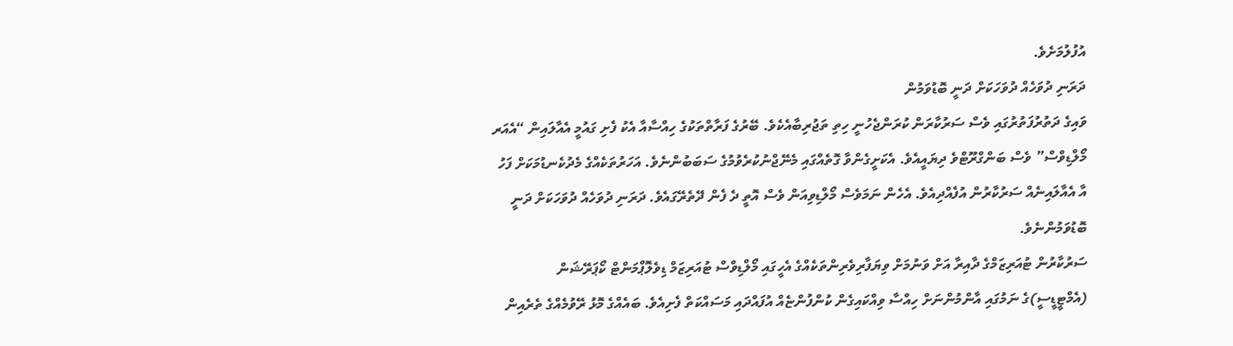އުފުލުމަށެވެ.
ދަރަނި ދުވަހެއް ދުވަހަކަށް ދަނީ ބޮޑުވަމުން
ވައިގެ ދަތުރުފަތުރުގައި ވެސް ސަރުކާރަން ކުރަންޖެހުނީ ހިތި ތަޖުރިބާއެކެވެ. ބޭރުގެ ފަރާތްތަކުގެ ހިއްސާއާ އެކު ފެށި ގައުމީ އެއާލައިން “އެއަރ މޯލްޑިވްސް” ވެސް ބަންގްރޫޓްވެ ދިޔައީއެވެ. އެކަށީގެންވާ ގޮތެއްގައި މެނޭޖްނުކުރެވުމުގެ ސަބަބުންނެވެ. އަހަރުތަކެއްގެ މެދުކެނޑުމަކަށް ފަހު އާ އެއާލައިނެއް ސަރުކާރުން އުފެއްދިއެވެ. އެހެން ނަމަވެސް މޯލްޑިވިއަން ވެސް އޮތީ ދެ ފެން ދޭތެރޭގައެވެ. ދަރަނި ދުވަހެއް ދުވަހަކަށް ދަނީ ބޮޑުވަމުންނެވެ.
ސަރުކާރުން ޓުއަރިޒަމްގެ ދާއިރާ އަށް ވަނުމަށް ވިޔަފާރިވެރިންތަކެއްގެ އެހީގައި މޯލްޑިވްސް ޓުއަރިޒަމް ޑިވެލޮޕްމަންޓް ކޯޕަރޭޝަން (އެމްޓީޑީސީ)ގެ ނަމުގައި އާންމުންނަށް ހިއްސާ ވިއްކައިގެން ކުންފުންޏެއް އުފައްދައި މަސައްކަތް ފެށިއެވެ. ބައެއްގެ މޮޅު ރޭވުމެއްގެ ތެރެއިން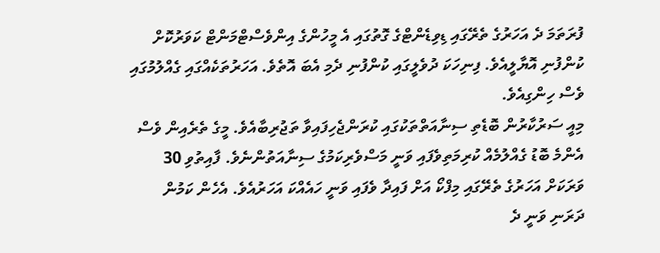ފުރަތަމަ ދެ އަހަރުގެ ތެރޭގައި ޑިވިޑެންޓްގެ ގޮތުގައި އެ މީހުންގެ އިންވެސްޓްމަންޓް ކަވަރުކޮށް ކުންފުނި އޮޔާލީއެވެ. ފިނިހަކަ ދުވެލީގައި ކުންފުނި ދެމި އެބަ އޮތެވެ. އަހަރުތަކެއްގައި ގެއްލުމުގައި ވެސް ހިންގިއެވެ.
މިއީ ސަރުކާރުން ބޮޑެތި ސިނާއަތްތަކުގައި ކުރަންޖެހިފައިވާ ތަޖުރިބާއެވެ. މީގެ ތެރެއިން ވެސް އެންމެ ބޮޑު ގެއްލުމެއް ކުރިމަތިވެފައި ވަނީ މަސްވެރިކަމުގެ ސިނާއަތުންނެވެ. ފާއިތުވި 30 ވަރަކަށް އަހަރުގެ ތެރޭގައި މިފްކޯ އަށް ފައިދާ ވެފައި ވަނީ ހައެއްކަ އަހަރުއެވެ. އެހެން ކަމުން ދަރަނި ވަނީ ދެ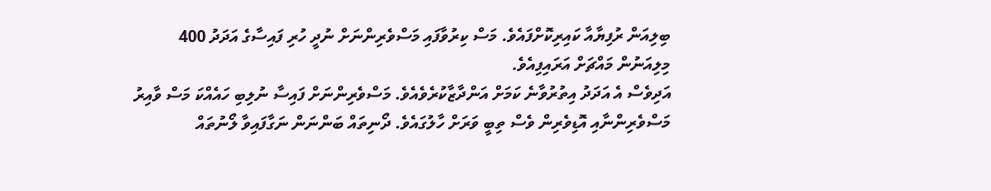ބިލިއަން ރުފިޔާއާ ކައިރިކޮށްފައެވެ. މަސް ކިރުވާފައި މަސްވެރިންނަށް ނުދީ ހުރި ފައިސާގެ އަދަދު 400 މިލިއަނުން މައްޗަށް އަރައިފިއެވެ.
އަދިވެސް އެ އަދަދު އިތުރުވާނެ ކަމަށް އަންދާޒާކުރެވެއެވެ. މަސްވެރިންނަށް ފައިސާ ނުލިބި ހައެއްކަ މަސް ވާއިރު މަސްވެރިންނާއި އޮޑިވެރިން ވެސް ތިބީ ވަރަށް ހާލުގައެވެ. ދޯނިތައް ބަންނަން ނަގާފައިވާ ލޯނުތައް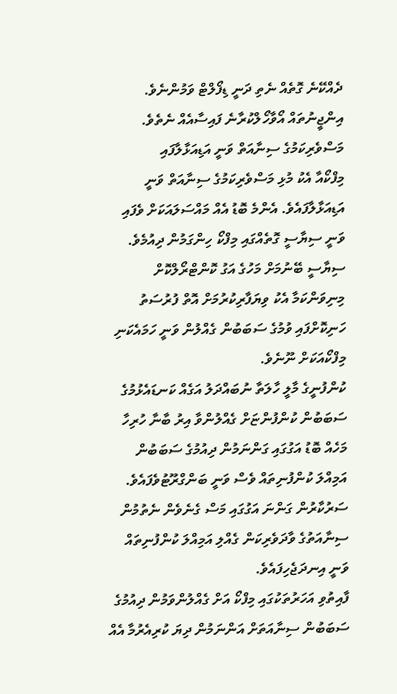ދެއްކޭނެ ގޮތެއް ނެތި ދަނީ ޑިފޯލްޓް ވަމުންނެވެ. އިންޖީނުތައް އޯވާހޯލްކުރާނެ ފައިސާއެއް ނެތެވެ.
މަސްވެރިކަމުގެ ސިނާއަތް ވަނީ އަޑިއަޅާލާފައި
މިފްކޯއާ އެކު މުޅި މަސްވެރިކަމުގެ ސިނާއަތް ވަނީ އަޑިއަޅާލާފައެވެ. އެންމެ ބޮޑު އެއް މައްސަލައަކަށް ވެފައި ވަނީ ސިޔާސީ ގޮތެއްގައި މިފްކޯ ހިންގަމުން ދިއުމެވެ. ސިޔާސީ ބޭނުމަށް މަހުގެ އަގު ކޮންޓްރޯލްކޮށް މިނިވަންކަމާ އެކު ވިޔަފާރިކުރުމަށް އޮތް ފުރުސަތު ހަނިކޮށްފައި ވުމުގެ ސަބަބުން ގެއްލުން ވަނީ ހަމައެކަނި މިފްކޯއަކަށް ނޫނެވެ.
ކުންފުނީގެ މާލީ ހާލަތާ ނުބައްދަލު އަގެއް ކަނޑައެޅުމުގެ ސަބަބުން ކުންފުންޏަށް ގެއްލުންވާ އިރު ބާނާ ހުރިހާ މަހެއް ބޮޑު އަގުގައި ގަންނަމުން ދިއުމުގެ ސަބަބުން އަމިއްލަ ކުންފުނިތައް ވެސް ވަނީ ބަންގްރޫޓުވެފައެވެ. ސަރުކާރުން ގަންނަ އަގުގައި މަސް ގެނެވެން ނެތުމުން ސިނާއަތުގެ ވާދަވެރިކަން ގެއްލި އަމިއްލަ ކުންފުނިތައް ވަނީ އިނދަޖެހިފައެވެ.
ފާއިތުވި އަހަރުތަކުގައި މިފްކޯ އަށް ގެއްލުންވަމުން ދިއުމުގެ ސަބަބުން ސިނާއަތަށް އަންނަމުން ދިޔަ ކުރިއެރުމާ އެއް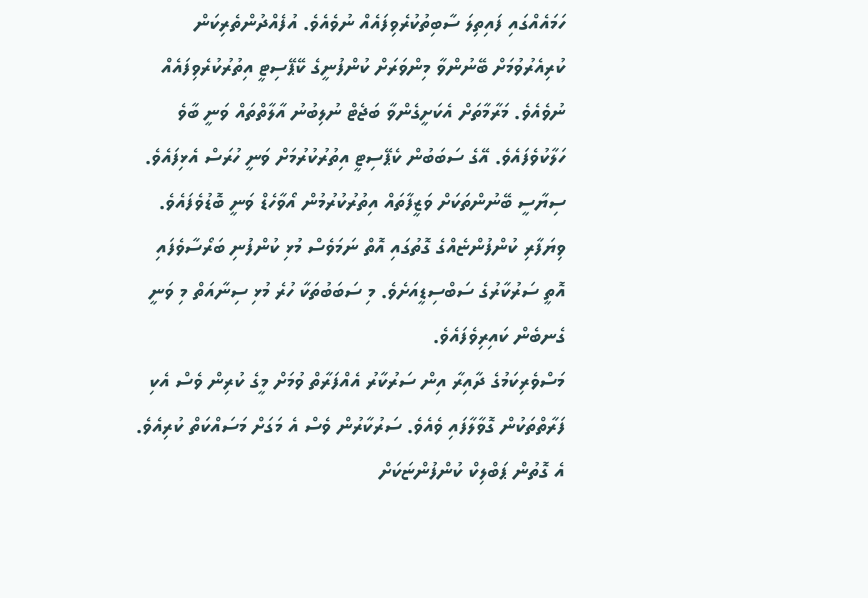ހަމައެއްގައި ފައިތިލަ ސާބިތުކުރެވިފައެއް ނުވެއެވެ. އުފެއްދުންތެރިކަން ކުރިއެރުވުމަށް ބޭނުންވާ މިންވަރަށް ކުންފުނީގެ ކޭޕޭސިޓީ އިތުރުކުރެވިފައެއް ނުވެއެވެ. މަރާމާތަށް އެކަށީގެންވާ ބަޖެޓް ނުލިބުނު އާލާތްތައް ވަނީ ބާވެ ހަލާކުވެފައެވެ. އޭގެ ސަބަބުން ކެޕޭސިޓީ އިތުރުކުރުމަށް ވަނީ ހުރަސް އެޅިފައެވެ.
ސިޔާސީ ބޭނުންތަކަށް ވަޒީފާތައް އިތުރުކުރުމުން އޯވާހެޑް ވަނީ ބޮޑުވެފައެވެ. ވިޔަފާރި ކުންފުންޏެއްގެ ގޮތުގައި އޮތް ނަމަވެސް މުޅި ކުންފުނި ބަރޯސާވެފައި އޮތީ ސަރުކާރުގެ ސަބްސިޑީއަށެވެ. މި ސަބަބުތަކާ ހުރެ މުޅި ސިނާއަތް މި ވަނީ ގެނބެން ކައިރިވެފައެވެ.
މަސްވެރިކަމުގެ ދާއިރާ އިން ސަރުކާރު އެއްފަރާތް ވުމަށް މީގެ ކުރިން ވެސް އެކި ފަރާތްތަކުން ގޮވާލާފައި ވެއެވެ. ސަރުކާރުން ވެސް އެ މަގަށް މަސައްކަތް ކުރިއެވެ. އެ ގޮތުން ޕަބްލިކް ކުންފުންޏަކަށް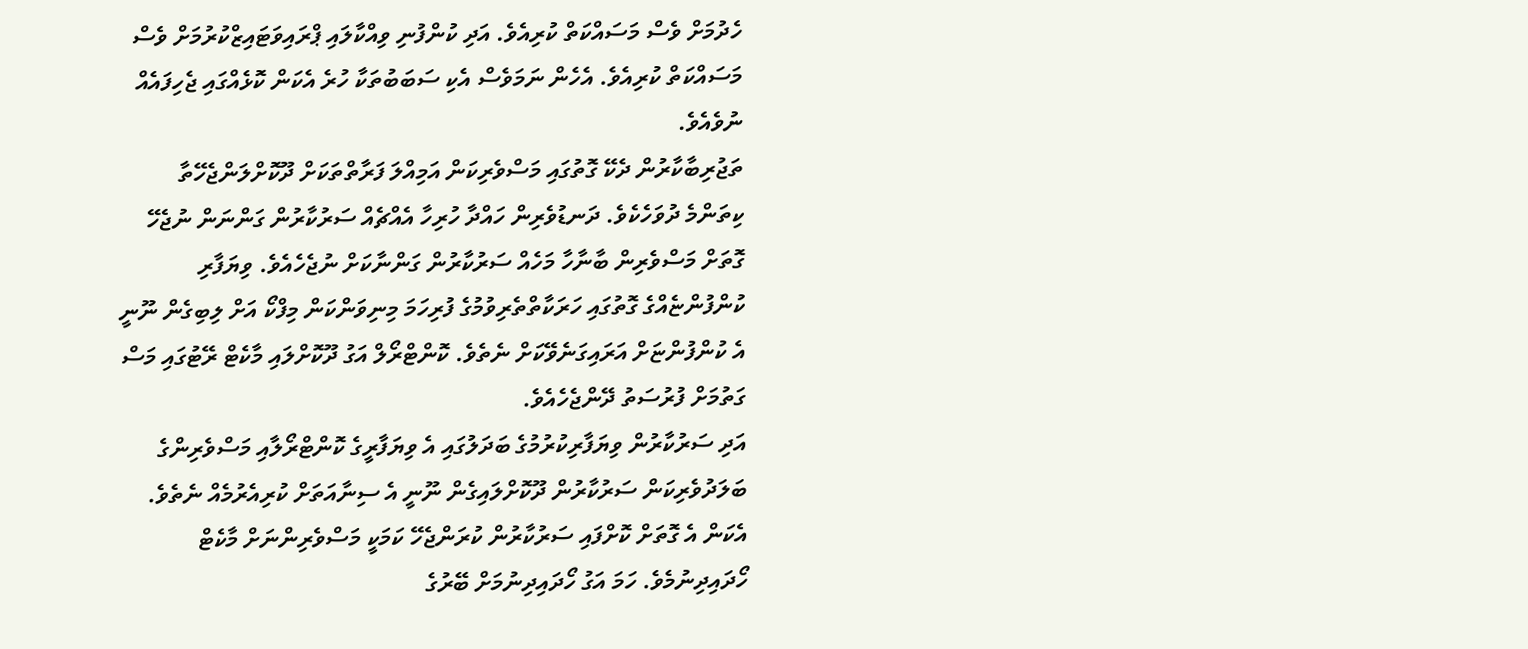ހެދުމަށް ވެސް މަސައްކަތް ކުރިއެވެ. އަދި ކުންފުނި ވިއްކާލައި ޕްރައިވަޓައިޒްކުރުމަށް ވެސް މަސައްކަތް ކުރިއެވެ. އެހެން ނަމަވެސް އެކި ސަބަބުތަކާ ހުރެ އެކަން ކޮޅެއްގައި ޖެހިފައެއް ނުވެއެވެ.
ތަޖުރިބާކާރުން ދެކޭ ގޮތުގައި މަސްވެރިކަން އަމިއްލަ ފަރާތްތަކަށް ދޫކޮށްލަންޖެހޭތާ ކިތަންމެ ދުވަހެކެވެ. ދަނޑުވެރިން ހައްދާ ހުރިހާ އެއްޗެއް ސަރުކާރުން ގަންނަން ނުޖެހޭ ގޮތަށް މަސްވެރިން ބާނާހާ މަހެއް ސަރުކާރުން ގަންނާކަށް ނުޖެހެއެވެ. ވިޔަފާރި ކުންފުންޏެއްގެ ގޮތުގައި ހަރަކާތްތެރިވުމުގެ ފުރިހަމަ މިނިވަންކަން މިފްކޯ އަށް ލިބިގެން ނޫނީ އެ ކުންފުންޏަށް އަރައިގަނެވޭކަށް ނެތެވެ. ކޮންޓްރޯލް އަގު ދޫކޮށްލައި މާކެޓް ރޭޓުގައި މަސް ގަތުމަށް ފުރުސަތު ދޭންޖެހެއެވެ.
އަދި ސަރުކާރުން ވިޔަފާރިކުރުމުގެ ބަދަލުގައި އެ ވިޔަފާރީގެ ކޮންޓްރޯލާއި މަސްވެރިންގެ ބަލަދުވެރިކަން ސަރުކާރުން ދޫކޮށްލައިގެން ނޫނީ އެ ސިނާއަތަށް ކުރިއެރުމެއް ނެތެވެ. އެކަން އެ ގޮތަށް ކޮށްފައި ސަރުކާރުން ކުރަންޖެހޭ ކަމަކީ މަސްވެރިންނަށް މާކެޓް ހޯދައިދިނުމެވެ. ހަމަ އަގު ހޯދައިދިނުމަށް ބޭރުގެ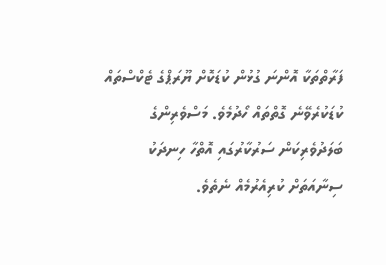ފަރާތްތަކާ އޮންނަ ގުޅުން ކުޑަކޮށް ޔޫރަޕްގެ ޓެކްސްތައް ކުޑަކުރެވޭނެ ގޮތްތައް ހޯދުމެވެ. މަސްވެރިންގެ ބަލަދުވެރިކަން ސަރުކާރުގައި އޮތްހާ ހިނދަކު ސިނާއަތަށް ކުރިއެރުމެއް ނެތެވެ.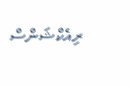ރިއެކްޝަންސް